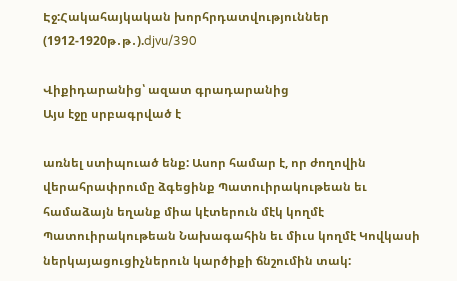Էջ:Հակահայկական խորհրդատվություններ (1912-1920թ․թ․).djvu/390

Վիքիդարանից՝ ազատ գրադարանից
Այս էջը սրբագրված է

առնել ստիպուած ենք: Ասոր համար է, որ ժողովին վերահրափրումը ձգեցինք Պատուիրակութեան եւ համաձայն եղանք միա կէտերուն մէկ կողմէ Պատուիրակութեան Նախագահին եւ միւս կողմէ Կովկասի ներկայացուցիչներուն կարծիքի ճնշումին տակ: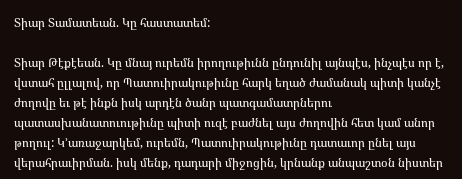Տիար Տամատեան. Կը հաստատեմ:

Տիար Թէքէեան. Կը մնայ ուրեմն իրողութիւնն ընդունիլ այնպէս, ինչպէս որ է, վստահ ըլլալով, որ Պատուիրակութիւնը հարկ եղած ժամանակ պիտի կանչէ ժողովը եւ թէ ինքն իսկ արդէն ծանր պատգամատրներու պատասխանատուութիւնը պիտի ուզէ բաժնել այս ժողովին հետ կամ անոր թողուլ: Կ՚առաջարկեմ, ուրեմն, Պատուիրակութիւնը դատաւոր ընել այս վերահրաւիրման. իսկ մենք, դադարի միջոցին, կրնանք անպաշտօն նիստեր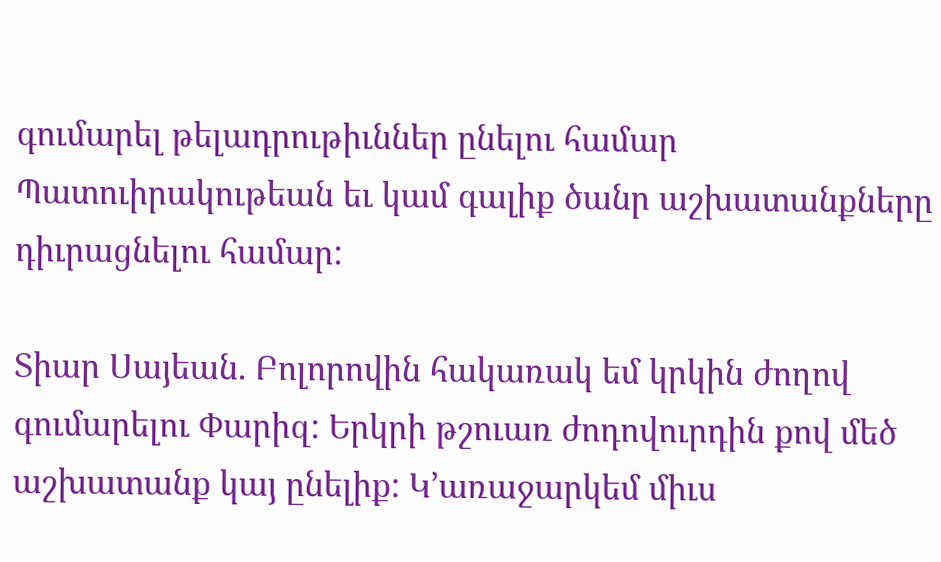գումարել թելադրութիւններ ընելու համար Պատուիրակութեան եւ կամ գալիք ծանր աշխատանքները դիւրացնելու համար:

Տիար Սայեան. Բոլորովին հակառակ եմ կրկին ժողով գումարելու Փարիզ: Երկրի թշուառ ժոդովուրդին քով մեծ աշխատանք կայ ընելիք: Կ՚առաջարկեմ միւս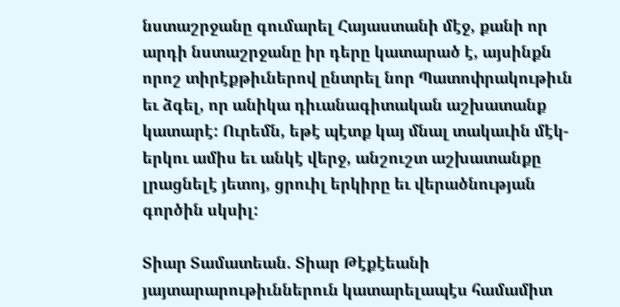նստաշրջանը գումարել Հայաստանի մէջ, քանի որ արդի նստաշրջանը իր դերը կատարած է, այսինքն որոշ տիրէքթիւներով ընտրել նոր Պատոփրակութիւն եւ ձգել, որ անիկա դիւանագիտական աշխատանք կատարէ: Ուրեմն, եթէ պէտք կայ մնալ տակաւին մէկ-երկու ամիս եւ անկէ վերջ, անշուշտ աշխատանքը լրացնելէ յետոյ, ցրուիլ երկիրը եւ վերածնության գործին սկսիլ:

Տիար Տամատեան. Տիար Թէքէեանի յայտարարութիւններուն կատարելապէս համամիտ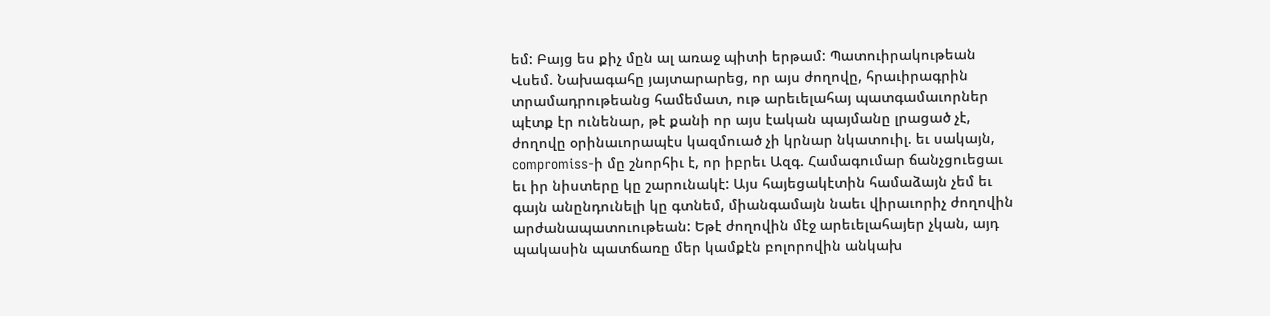եմ: Բայց ես քիչ մըն ալ առաջ պիտի երթամ: Պատուիրակութեան Վսեմ. Նախագահը յայտարարեց, որ այս ժողովը, հրաւիրագրին տրամադրութեանց համեմատ, ութ արեւելահայ պատգամաւորներ պէտք էր ունենար, թէ քանի որ այս էական պայմանը լրացած չէ, ժողովը օրինաւորապէս կազմուած չի կրնար նկատուիլ. եւ սակայն, compromiss-ի մը շնորհիւ է, որ իբրեւ Ազգ. Համագումար ճանչցուեցաւ եւ իր նիստերը կը շարունակէ: Այս հայեցակէտին համաձայն չեմ եւ գայն անընդունելի կը գտնեմ, միանգամայն նաեւ վիրաւորիչ ժողովին արժանապատուութեան: Եթէ ժողովին մէջ արեւելահայեր չկան, այդ պակասին պատճառը մեր կամքէն բոլորովին անկախ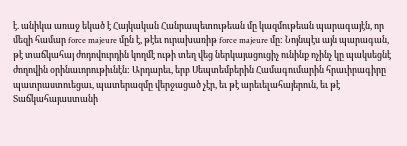է. անիկա առաջ եկած է Հայկական Հանրապետութեան մը կազմութեան պարագայէն, որ մեզի համար force majeure մըն է, թէեւ ուրախառիթ force majeure մը: Նոյնպէս այն պարագան, թէ տաճկահայ ժոդովուրդին կողմէ ութի տեղ վեց ներկայացուցիչ ունինք ոչինչ կը պակսեցնէ ժողովին օրինաւորութիւնէն: Արդարեւ, երբ Սեպտեմբերին Համագումարին հրաւիրագիրը պատրաստուեցաւ, պատերազմը վերջացած չէր, եւ թէ արեւելահայերուն, եւ թէ Տաճկահայաստանի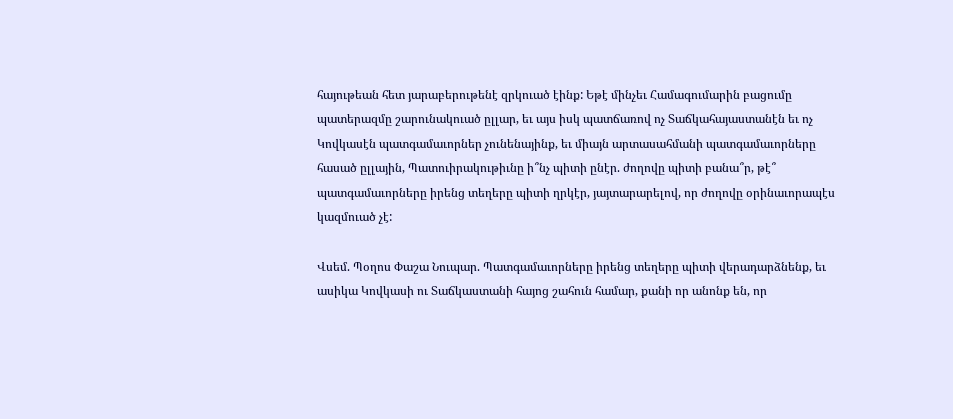հայութեան հետ յարաբերութենէ զրկուած էինք: Եթէ մինչեւ Համագումարին բացումը պատերազմը շարունակուած ըլլար, եւ այս իսկ պատճառով ոչ Տաճկահայաստանէն եւ ոչ Կովկասէն պատգամաւորներ չունենայինք, եւ միայն արտասահմանի պատգամաւորները հասած ըլլային, Պատուիրակութիւնը ի՞նչ պիտի ընէր. ժողովը պիտի բանա՞ր, թէ՞ պատգամաւորները իրենց տեղերը պիտի ղրկէր, յայտարարելով, որ ժողովը օրինաւորապէս կազմուած չէ:

Վսեմ. Պօղոս Փաշա Նուպար. Պատգամաւորները իրենց տեղերը պիտի վերադարձնենք, եւ ասիկա Կովկասի ու Տաճկաստանի հայոց շահուն համար, քանի որ անոնք են, որ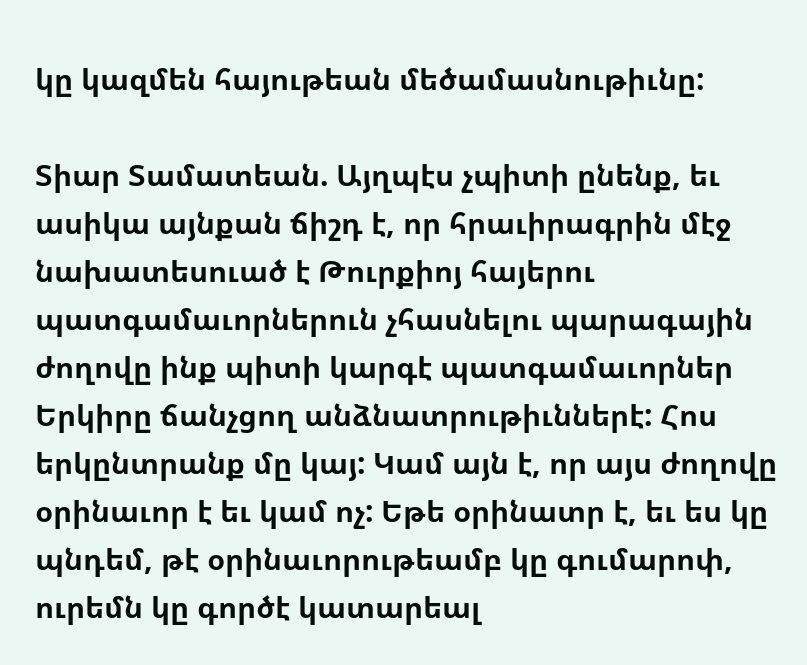կը կազմեն հայութեան մեծամասնութիւնը:

Տիար Տամատեան. Այղպէս չպիտի ընենք, եւ ասիկա այնքան ճիշդ է, որ հրաւիրագրին մէջ նախատեսուած է Թուրքիոյ հայերու պատգամաւորներուն չհասնելու պարագային ժողովը ինք պիտի կարգէ պատգամաւորներ Երկիրը ճանչցող անձնատրութիւններէ: Հոս երկընտրանք մը կայ: Կամ այն է, որ այս ժողովը օրինաւոր է եւ կամ ոչ: Եթե օրինատր է, եւ ես կը պնդեմ, թէ օրինաւորութեամբ կը գումարոփ, ուրեմն կը գործէ կատարեալ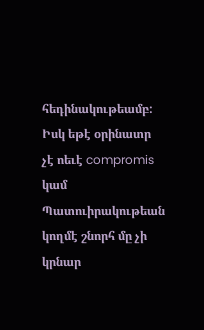հեդինակութեամբ: Իսկ եթէ օրինատր չէ ոեւէ compromis կամ Պատուիրակութեան կողմէ շնորհ մը չի կրնար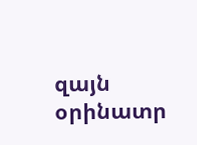զայն օրինատր